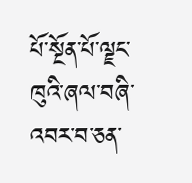པོ་སྔོན་པོ་ལྗང་ཁུའི་ཞལ་བཞི་འབར་བ་ཅན་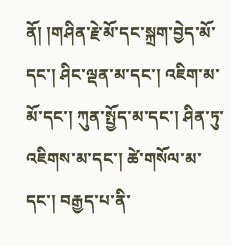ནོ། །གཤིན་རྗེ་མོ་དང་སྐྲག་བྱེད་མོ་དང་། ཤིང་ལྡན་མ་དང་། འཇིག་མ་མོ་དང་། ཀུན་སྤྱོད་མ་དང་། ཤིན་ཏུ་འཇིགས་མ་དང་། ཚེ་གསོལ་མ་དང་། བརྒྱད་པ་ནི་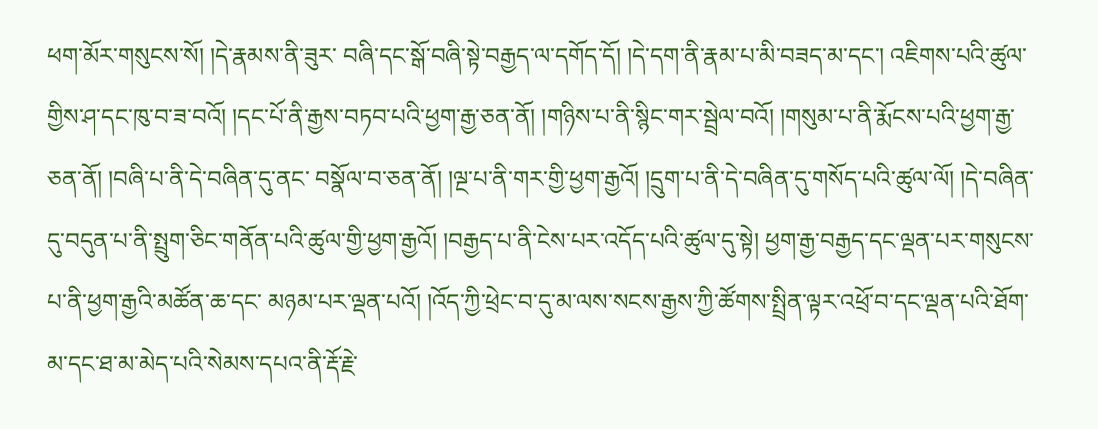ཕག་མོར་གསུངས་སོ། །དེ་རྣམས་ནི་ཟུར་ བཞི་དང་སྒོ་བཞི་སྟེ་བརྒྱད་ལ་དགོད་དོ། །དེ་དག་ནི་རྣམ་པ་མི་བཟད་མ་དང་། འཇིགས་པའི་ཚུལ་གྱིས་ཤ་དང་ཁུ་བ་ཟ་བའོ། །དང་པོ་ནི་རྒྱས་བཏབ་པའི་ཕྱག་རྒྱ་ཅན་ནོ། །གཉིས་པ་ནི་སྙིང་གར་སྦྲེལ་བའོ། །གསུམ་པ་ནི་རྨོངས་པའི་ཕྱག་རྒྱ་ཅན་ནོ། །བཞི་པ་ནི་དེ་བཞིན་དུ་ནང་ བསྣོལ་བ་ཅན་ནོ། །ལྔ་པ་ནི་གར་གྱི་ཕྱག་རྒྱའོ། །དྲུག་པ་ནི་དེ་བཞིན་དུ་གསོད་པའི་ཚུལ་ལོ། །དེ་བཞིན་དུ་བདུན་པ་ནི་སྤྲུག་ཅིང་གནོན་པའི་ཚུལ་གྱི་ཕྱག་རྒྱའོ། །བརྒྱད་པ་ནི་ངེས་པར་འདོད་པའི་ཚུལ་དུ་སྟེ། ཕྱག་རྒྱ་བརྒྱད་དང་ལྡན་པར་གསུངས་པ་ནི་ཕྱག་རྒྱའི་མཚོན་ཆ་དང་ མཉམ་པར་ལྡན་པའོ། །འོད་ཀྱི་ཕྲེང་བ་དུ་མ་ལས་སངས་རྒྱས་ཀྱི་ཚོགས་སྤྲིན་ལྟར་འཕྲོ་བ་དང་ལྡན་པའི་ཐོག་མ་དང་ཐ་མ་མེད་པའི་སེམས་དཔའ་ནི་རྡོ་རྗེ་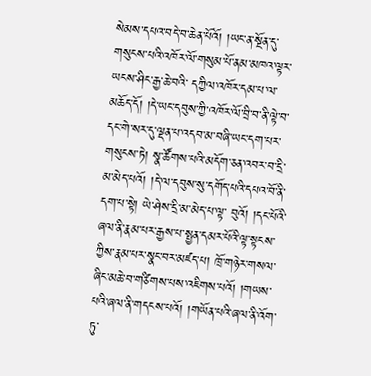སེམས་དཔའ་བདེ་བ་ཆེན་པོའོ། །ཡང་ན་སྔོན་དུ་གསུངས་པའི་འཁོར་ལོ་གསུམ་པོ་ནམ་མཁའ་ལྟར་ཡངས་ཤིང་རྒྱ་ཆེ་བའི་ དཀྱིལ་འཁོར་དམ་པ་ལ་མཆོད་དོ། །དེ་ཡང་དབུས་ཀྱི་འཁོར་ལོ་བྲི་བ་ནི་ལྟེ་བ་དང་གེ་སར་དུ་ལྡན་པ་འདབ་མ་བཞི་ཡང་དག་པར་གསུངས་ཏེ། སྣ་ཚོགས་པའི་མདོག་ཅན་འབར་བ་དྲི་མ་མེད་པའོ། །དེ་ལ་དབུས་སུ་དགོད་པའི་དཔའ་བོ་ནི་དག་པ་སྟེ། ཡེ་ཤེས་དྲི་མ་མེད་པ་ལྟ་ བུའོ། །དང་པོའི་ཞལ་ནི་རྣམ་པར་རྒྱས་པ་སྤྱན་དམར་པོའི་ལྟ་སྟངས་ཀྱིས་རྣམ་པར་སྣང་བར་མཛད་པ། ཁྲོ་གཉེར་གསལ་ཞིང་མཆེ་བ་གཙིགས་པས་འཇིགས་པའོ། །གཡས་པའི་ཞལ་ནི་གདངས་པའོ། །གཡོན་པའི་ཞལ་ནི་འོག་ཏུ་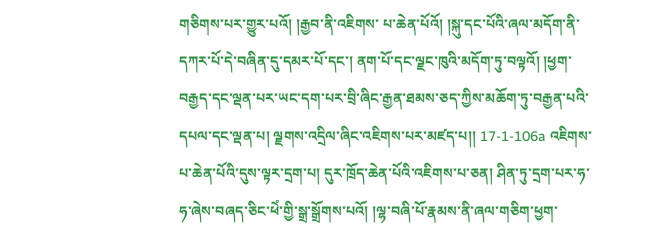གཅིགས་པར་གྱུར་པའོ། །རྒྱབ་ནི་འཇིགས་ པ་ཆེན་པོའོ། །སྐུ་དང་པོའི་ཞལ་མདོག་ནི་དཀར་པོ་དེ་བཞིན་དུ་དམར་པོ་དང་། ནག་པོ་དང་ལྗང་ཁུའི་མདོག་ཏུ་བལྟའོ། །ཕྱག་བརྒྱད་དང་ལྡན་པར་ཡང་དག་པར་བྲི་ཞིང་རྒྱན་ཐམས་ཅད་ཀྱིས་མཆོག་ཏུ་བརྒྱན་པའི་དཔལ་དང་ལྡན་པ། ལྗགས་འདྲིལ་ཞིང་འཇིགས་པར་མཛད་པ།། 17-1-106a འཇིགས་པ་ཆེན་པོའི་དུས་ལྟར་དྲག་པ། དུར་ཁྲོད་ཆེན་པོའི་འཇིགས་པ་ཅན། ཤིན་ཏུ་དྲག་པར་ཧ་ཧ་ཞེས་བཞད་ཅིང་ཕེཾ་གྱི་སྒྲ་སྒྲོགས་པའོ། །ལྷ་བཞི་པོ་རྣམས་ནི་ཞལ་གཅིག་ཕྱག་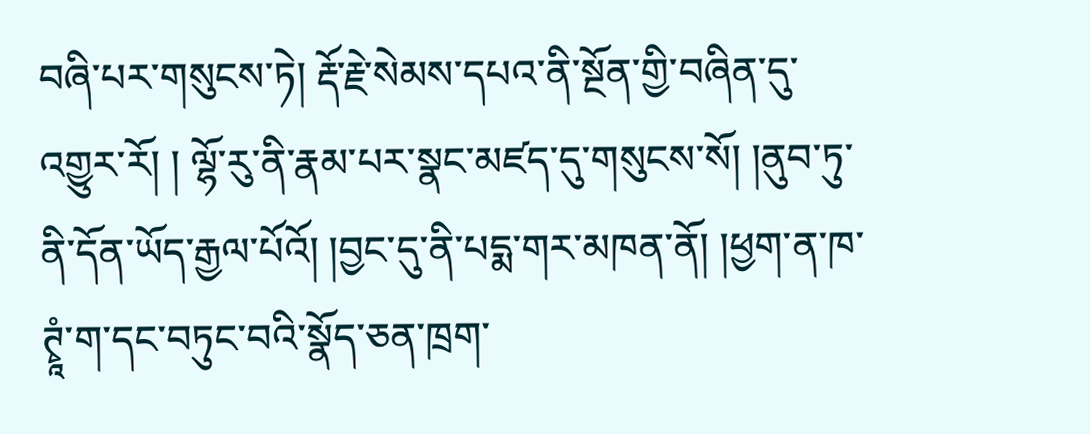བཞི་པར་གསུངས་ཏེ། རྡོ་རྗེ་སེམས་དཔའ་ནི་སྔོན་གྱི་བཞིན་དུ་འགྱུར་རོ། ། ལྷོ་རུ་ནི་རྣམ་པར་སྣང་མཛད་དུ་གསུངས་སོ། །ནུབ་ཏུ་ནི་དོན་ཡོད་རྒྱལ་པོའོ། །བྱང་དུ་ནི་པདྨ་གར་མཁན་ནོ། །ཕྱག་ན་ཁ་ཊྭཱཾ་ག་དང་བཏུང་བའི་སྣོད་ཅན་ཁྲག་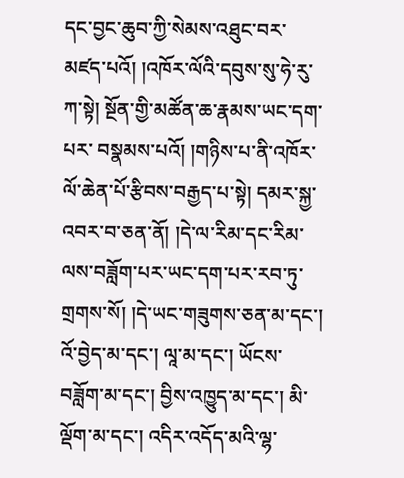དང་བྱང་ཆུབ་ཀྱི་སེམས་འཐུང་བར་མཛད་པའོ། །འཁོར་ལོའི་དབུས་སུ་ཧེ་རུ་ཀ་སྟེ། སྔོན་གྱི་མཚོན་ཆ་རྣམས་ཡང་དག་པར་ བསྣམས་པའོ། །གཉིས་པ་ནི་འཁོར་ལོ་ཆེན་པོ་རྩིབས་བརྒྱད་པ་སྟེ། དམར་སྐྱ་འབར་བ་ཅན་ནོ། །དེ་ལ་རིམ་དང་རིམ་ལས་བཟློག་པར་ཡང་དག་པར་རབ་ཏུ་གྲགས་སོ། །དེ་ཡང་གཟུགས་ཅན་མ་དང་། འོ་བྱེད་མ་དང་། ལཱ་མ་དང་། ཡོངས་བཟློག་མ་དང་། བྱིས་འཁྱུད་མ་དང་། མི་ལྡོག་མ་དང་། འདིར་འདོད་མའི་ལྷ་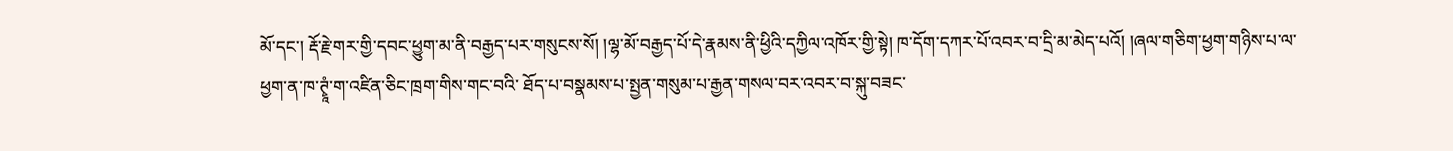མོ་དང་། རྡོ་རྗེ་གར་གྱི་དབང་ཕྱུག་མ་ནི་བརྒྱད་པར་གསུངས་སོ། །ལྷ་མོ་བརྒྱད་པོ་དེ་རྣམས་ནི་ཕྱིའི་དཀྱིལ་འཁོར་གྱི་སྟེ། ཁ་དོག་དཀར་པོ་འབར་བ་དྲི་མ་མེད་པའོ། །ཞལ་གཅིག་ཕྱག་གཉིས་པ་ལ་ཕྱག་ན་ཁ་ཊྭཱཾ་ག་འཛིན་ཅིང་ཁྲག་གིས་གང་བའི་ ཐོད་པ་བསྣམས་པ་སྤྱན་གསུམ་པ་རྒྱན་གསལ་བར་འབར་བ་སྐུ་བཟང་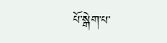པོ་སྒེག་པ་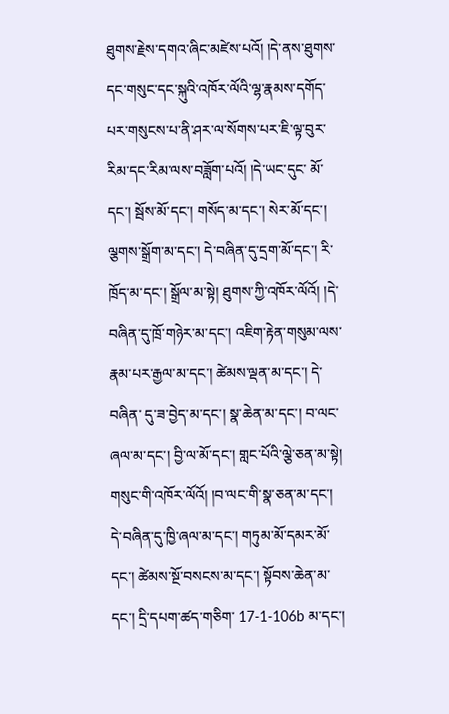ཐུགས་རྗེས་དགའ་ཞིང་མཛེས་པའོ། །དེ་ནས་ཐུགས་དང་གསུང་དང་སྐུའི་འཁོར་ལོའི་ལྷ་རྣམས་དགོད་པར་གསུངས་པ་ནི་ཤར་ལ་སོགས་པར་ཇི་ལྟ་བུར་རིམ་དང་རིམ་ལས་བཟློག་པའོ། །དེ་ཡང་དུང་ མོ་དང་། སྦོས་མོ་དང་། གསོད་མ་དང་། སེར་མོ་དང་། ལྕགས་སྒྲོག་མ་དང་། དེ་བཞིན་དུ་དྲག་མོ་དང་། རི་ཁྲོད་མ་དང་། སྒྲོལ་མ་སྟེ། ཐུགས་ཀྱི་འཁོར་ལོའོ། །དེ་བཞིན་དུ་ཁྲོ་གཉེར་མ་དང་། འཇིག་རྟེན་གསུམ་ལས་རྣམ་པར་རྒྱལ་མ་དང་། ཚེམས་ལྡན་མ་དང་། དེ་བཞིན་ དུ་ཟ་བྱེད་མ་དང་། སྣ་ཆེན་མ་དང་། བ་ལང་ཞལ་མ་དང་། བྱི་ལ་མོ་དང་། གླང་པོའི་ལྕེ་ཅན་མ་སྟེ། གསུང་གི་འཁོར་ལོའོ། །བ་ལང་གི་སྣ་ཅན་མ་དང་། དེ་བཞིན་དུ་ཁྱི་ཞལ་མ་དང་། གཏུམ་མོ་དམར་མོ་དང་། ཚེམས་སྔོ་བསངས་མ་དང་། སྟོབས་ཆེན་མ་དང་། དྲི་དཔག་ཚད་གཅིག་ 17-1-106b མ་དང་།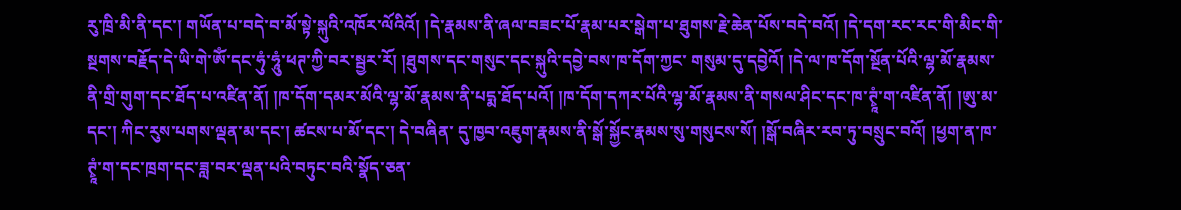རུ་ཁྲི་མི་ནི་དང་། གཡོན་པ་བདེ་བ་མོ་སྟེ་སྐུའི་འཁོར་ལོའིའོ། །དེ་རྣམས་ནི་ཞལ་བཟང་པོ་རྣམ་པར་སྒེག་པ་ཐུགས་རྗེ་ཆེན་པོས་བདེ་བའོ། །དེ་དག་རང་རང་གི་མིང་གི་སྔགས་བརྗོད་དེ་ཡི་གེ་ཨོཾ་དང་ཧུཾ་ཧཱུཾ་ཕཊ་ཀྱི་བར་སྦྱར་རོ། །ཐུགས་དང་གསུང་དང་སྐུའི་དབྱེ་བས་ཁ་དོག་ཀྱང་ གསུམ་དུ་དབྱེའོ། །དེ་ལ་ཁ་དོག་སྔོན་པོའི་ལྷ་མོ་རྣམས་ནི་གྲི་གུག་དང་ཐོད་པ་འཛིན་ནོ། །ཁ་དོག་དམར་མོའི་ལྷ་མོ་རྣམས་ནི་པདྨ་ཐོད་པའོ། །ཁ་དོག་དཀར་པོའི་ལྷ་མོ་རྣམས་ནི་གསལ་ཤིང་དང་ཁ་ཊྭཱཾ་ག་འཛིན་ནོ། །ཨུ་མ་དང་། ཀིང་རུས་པགས་ལྡན་མ་དང་། ཚངས་པ་མོ་དང་། དེ་བཞིན་ དུ་ཁྱབ་འཇུག་རྣམས་ནི་སྒོ་སྐྱོང་རྣམས་སུ་གསུངས་སོ། །སྒོ་བཞིར་རབ་ཏུ་བསྲུང་བའོ། །ཕྱག་ན་ཁ་ཊྭཱཾ་ག་དང་ཁྲག་དང་ཟླ་བར་ལྡན་པའི་བཏུང་བའི་སྣོད་ཅན་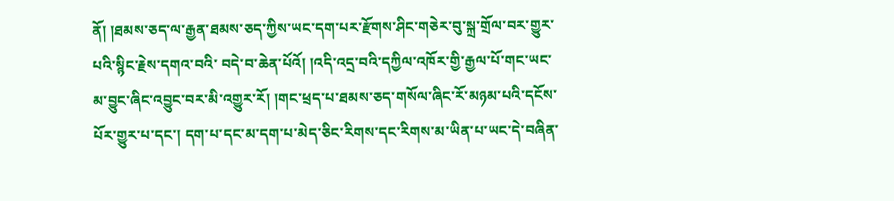ནོ། །ཐམས་ཅད་ལ་རྒྱན་ཐམས་ཅད་ཀྱིས་ཡང་དག་པར་རྫོགས་ཤིང་གཅེར་བུ་སྐྲ་གྲོལ་བར་གྱུར་པའི་སྙིང་རྗེས་དགའ་བའི་ བདེ་བ་ཆེན་པོའོ། །འདི་འདྲ་བའི་དཀྱིལ་འཁོར་གྱི་རྒྱལ་པོ་གང་ཡང་མ་བྱུང་ཞིང་འབྱུང་བར་མི་འགྱུར་རོ། །གང་ཕྲད་པ་ཐམས་ཅད་གསོལ་ཞིང་རོ་མཉམ་པའི་དངོས་པོར་གྱུར་པ་དང་། དག་པ་དང་མ་དག་པ་མེད་ཅིང་རིགས་དང་རིགས་མ་ཡིན་པ་ཡང་དེ་བཞིན་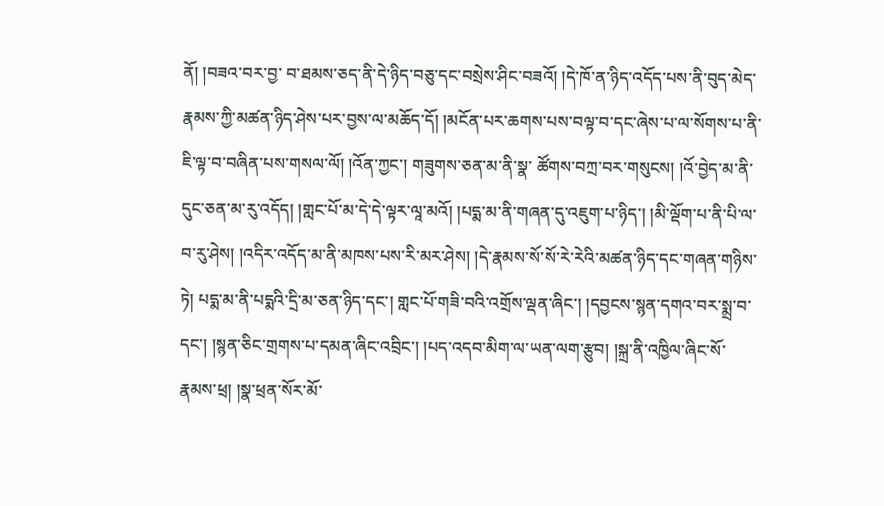ནོ། །བཟའ་བར་བྱ་ བ་ཐམས་ཅད་ནི་དེ་ཉིད་བཅུ་དང་བསྲེས་ཤིང་བཟའོ། །དེ་ཁོ་ན་ཉིད་འདོད་པས་ནི་བུད་མེད་རྣམས་ཀྱི་མཚན་ཉིད་ཤེས་པར་བྱས་ལ་མཆོད་དོ། །མངོན་པར་ཆགས་པས་བལྟ་བ་དང་ཞེས་པ་ལ་སོགས་པ་ནི་ཇི་ལྟ་བ་བཞིན་པས་གསལ་ལོ། །འོན་ཀྱང་། གཟུགས་ཅན་མ་ནི་སྣ་ ཚོགས་བཀྲ་བར་གསུངས། །འོ་བྱེད་མ་ནི་དུང་ཅན་མ་རུ་འདོད། །གླང་པོ་མ་དེ་དེ་ལྟར་ལཱ་མའོ། །པདྨ་མ་ནི་གཞན་དུ་འཇུག་པ་ཉིད་། །མི་ལྡོག་པ་ནི་པི་ལ་བ་རུ་ཤེས། །འདིར་འདོད་མ་ནི་མཁས་པས་རི་མར་ཤེས། །དེ་རྣམས་སོ་སོ་རེ་རེའི་མཚན་ཉིད་དང་གཞན་གཉིས་ཏེ། པདྨ་མ་ནི་པདྨའི་དྲི་མ་ཅན་ཉིད་དང་། གླང་པོ་གཟི་བའི་འགྲོས་ལྡན་ཞིང་། །དབྱངས་སྙན་དགའ་བར་སྨྲ་བ་དང་། །སྙན་ཅིང་གྲགས་པ་དམན་ཞིང་འབྲིང་། །པད་འདབ་མིག་ལ་ཡན་ལག་རྩུབ། །སྐྲ་ནི་འཁྱིལ་ཞིང་སོ་རྣམས་ཕྲ། །སྣ་ཕྲན་སོར་མོ་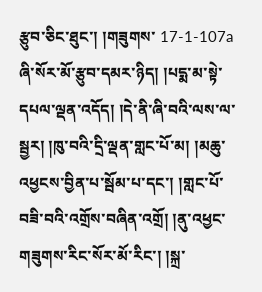རྩུབ་ཅིང་ཐུང་། །གཟུགས་ 17-1-107a ཞི་སོར་མོ་རྩུབ་དམར་ཉིད། །པདྨ་མ་སྟེ་དཔལ་ལྡན་འདོད། །དེ་ནི་ཞི་བའི་ལས་ལ་སྦྱར། །ཁུ་བའི་དྲི་ལྡན་གླང་པོ་མ། །མཆུ་འཕྱངས་བྱིན་པ་སྦོམ་པ་དང་། །གླང་པོ་བཟི་བའི་འགྲོས་བཞིན་འགྲོ། །ནུ་འཕྱང་གཟུགས་རིང་སོར་མོ་རིང་། །སྐྲ་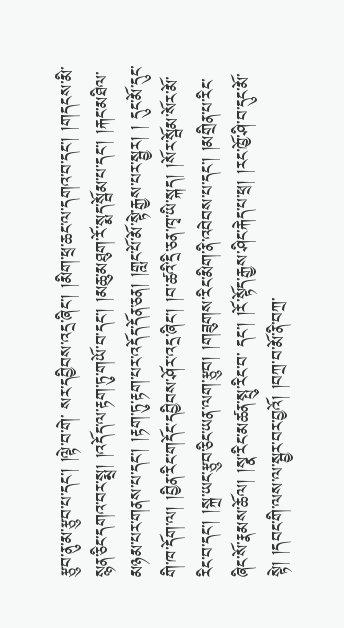རྩུབ་ནུ་མ་རྩུབ་པ་དང་། །ལྟེ་བ་གེ་ སར་དབྱིབས་འདྲ་ཞིང་། །མིག་ཕྲ་ཆང་ལ་དགའ་བ་དང་། །གདངས་མི་སྙན་ཅིང་དགའ་བར་སྨྲ། །འདོད་ལ་རྟག་ཏུ་གཡོ་བ་དང་། །མཆུ་མཐུག་རོ་སྨད་སྦོམ་པ་དང་། །རྐང་མཐིལ་མཉམ་པར་གནས་པ་དང་། །རྟག་ཏུ་རྟག་པར་འདོད་དོན་ཅན། །གླང་པོ་མོ་སྟེ་རྒྱས་པར་སྦྱར། ། དུང་མོ་དུང་གི་ཁ་དོག་ལ། །བྱིན་རིང་གདོང་དབྱིབས་ཤོར་འདྲ་ཞིང་། །བ་ཚའི་དྲི་ཅན་ཁྭ་ཡི་སྐད། །སོར་སྦོམ་སོར་མོ་རིང་བ་དང་། །སྐྲ་ཡང་རྩུབ་ཅིང་ཡན་ལག་རྩུབ། །གཟུགས་རིང་མིག་ནི་འབེབས་པ་དང་། །མགྲིན་པ་རིང་ཞིང་སོ་རྣམས་ཆོལ། །སྣ་རིང་མཚན་སྤུ་རིང་བ་ དང་། །རོ་སྟོད་རྒྱས་ཤིང་རྐེད་པ་ཕྲ། །རང་ཁྱོ་ཤི་བ་དུང་མོ་སྟེ། །དབང་གི་ལས་ལ་སྦྱར་བར་བྱའོ། །བཀྲ་བ་མོ་ནི་བཀྲ་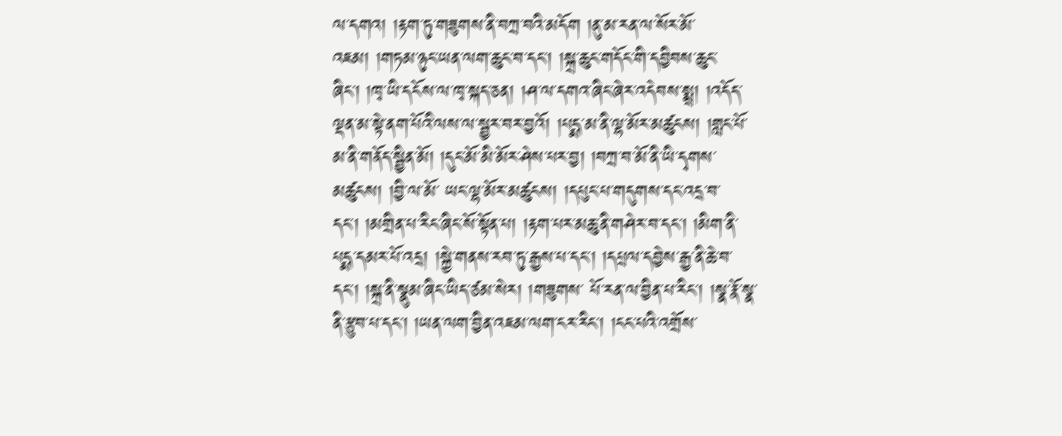ལ་དགའ། །རྟག་ཏུ་གཟུགས་ནི་བཀྲ་བའི་མདོག །ནུ་མ་རན་ལ་སོར་མོ་འཇམ། །གཏམ་ཉུང་ཡན་ལག་ཆུང་བ་དང་། །སྐྲ་ཆུང་གདོང་གི་དབྱིབས་ཆུང་ ཞིང་། །ཁྭ་ཡི་དངོས་ལ་ཁྭ་སྐད་ཅན། །ཤ་ལ་དགའ་ཞིང་ཞེར་འདེབས་སྨྲ། །འདོད་ལྡན་མ་སྟེ་ནག་པོའི་ལས་ལ་སྦྱར་བར་བྱའོ། །པདྨ་མ་ནི་ལྷ་མོར་མཚུངས། །གླང་པོ་མ་ནི་གནོད་སྦྱིན་མོ། །དུང་མོ་མི་མོར་ཤེས་པར་བྱ། །བཀྲ་བ་མོ་ནི་ཡི་དྭགས་མཚུངས། །བྱི་ལ་མོ་ ཡང་ལྷ་མོར་མཚུངས། །དཔུང་པ་གདུགས་དང་འདྲ་བ་དང་། །མགྲིན་པ་རིང་ཞིང་སོ་སྟོན་པ། །རྟག་པར་མཆུ་ནི་གཤེར་བ་དང་། །མིག་ནི་པདྨ་དམར་པོ་འདྲ། །སྐྱེ་གནས་རབ་ཏུ་རྒྱས་པ་དང་། །དཔྲལ་དབྱེས་རྒྱ་ནི་ཆེ་བ་དང་། །སྐྲ་ནི་སྣུམ་ཞིང་ཡིད་ཙམ་སེར། །གཟུགས་ པོ་རན་ལ་བྱིན་པ་རིང་། །སྣ་རྣོ་སྣ་ནི་རྩུབ་པ་དང་། །ཡན་ལག་བྱིན་འཇམ་ལག་ངར་རིང་། །ངང་པའི་འགྲོས་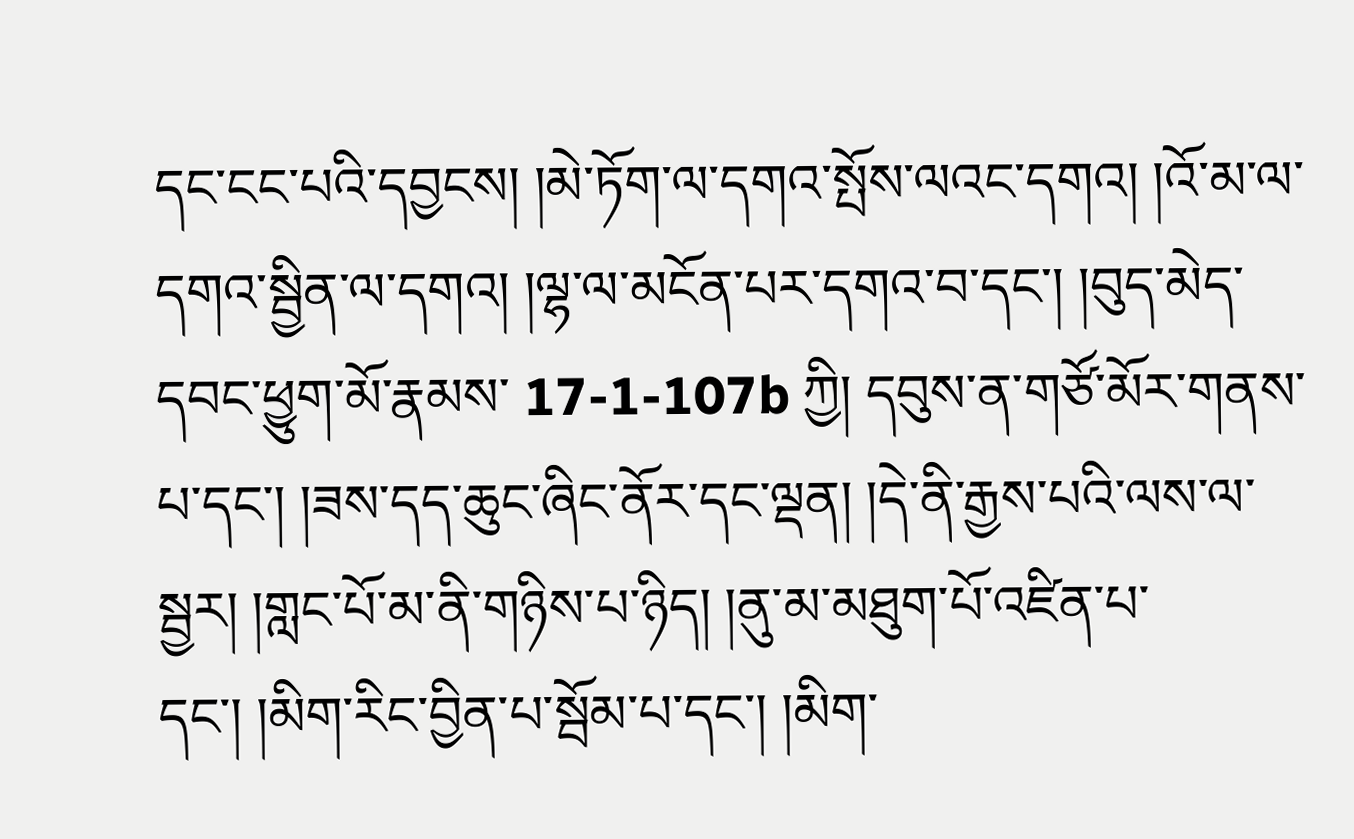དང་ངང་པའི་དབྱངས། །མེ་ཏོག་ལ་དགའ་སྤོས་ལའང་དགའ། །འོ་མ་ལ་དགའ་སྦྱིན་ལ་དགའ། །ལྷ་ལ་མངོན་པར་དགའ་བ་དང་། །བུད་མེད་དབང་ཕྱུག་མོ་རྣམས་ 17-1-107b ཀྱི། དབུས་ན་གཙོ་མོར་གནས་པ་དང་། །ཟས་དད་ཆུང་ཞིང་ནོར་དང་ལྡན། །དེ་ནི་རྒྱས་པའི་ལས་ལ་སྦྱར། །གླང་པོ་མ་ནི་གཉིས་པ་ཉིད། །ནུ་མ་མཐུག་པོ་འཛིན་པ་དང་། །མིག་རིང་བྱིན་པ་སྦོམ་པ་དང་། །མིག་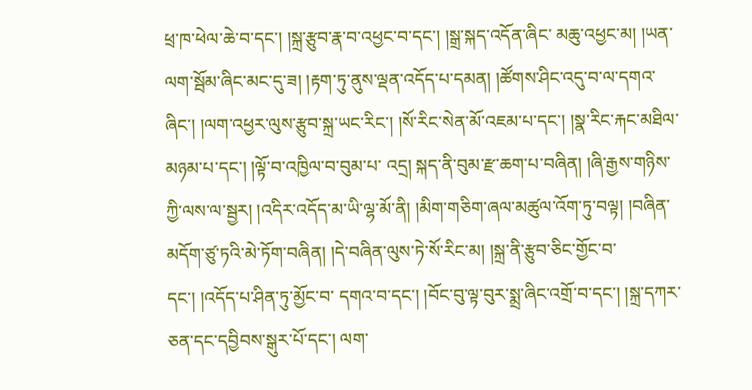ཕྲ་ཁ་ཕེལ་ཆེ་བ་དང་། །སྐྲ་རྩུབ་རྣ་བ་འཕྱང་བ་དང་། །སྒྲ་སྐད་འདོན་ཞིང་ མཆུ་འཕྱང་མ། །ཡན་ལག་སྦོམ་ཞིང་མང་དུ་ཟ། །རྟག་ཏུ་ནུས་ལྡན་འདོད་པ་དམན། །ཚོགས་ཤིང་འདུ་བ་ལ་དགའ་ཞིང་། །ལག་འཕྱར་ལུས་རྩུབ་སྐྲ་ཡང་རིང་། །སོ་རིང་སེན་མོ་འཇམ་པ་དང་། །སྣ་རིང་རྐང་མཐིལ་མཉམ་པ་དང་། །ལྟོ་བ་འཁྱིལ་བ་བུམ་པ་ འདྲ། སྐད་ནི་བུམ་རྫ་ཆག་པ་བཞིན། །ཞི་རྒྱས་གཉིས་ཀྱི་ལས་ལ་སྦྱར། །འདིར་འདོད་མ་ཡི་ལྷ་མོ་ནི། །མིག་གཅིག་ཞལ་མཚུལ་འོག་ཏུ་བལྟ། །བཞིན་མདོག་ཙུ་ཏའི་མེ་ཏོག་བཞིན། །དེ་བཞིན་ལུས་ཏེ་སོ་རིང་མ། །སྐྲ་ནི་རྩུབ་ཅིང་གྱོང་བ་དང་། །འདོད་པ་ཤིན་ཏུ་མྱོང་བ་ དགའ་བ་དང་། །བོང་བུ་ལྟ་བུར་སྨྲ་ཞིང་འགྲོ་བ་དང་། །སྐྲ་དཀར་ཅན་དང་དབྱིབས་སྒུར་པོ་དང་། ལག་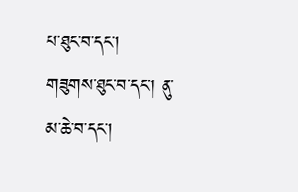པ་ཐུང་བ་དང་། གཟུགས་ཐུང་བ་དང་། ནུ་མ་ཆེ་བ་དང་།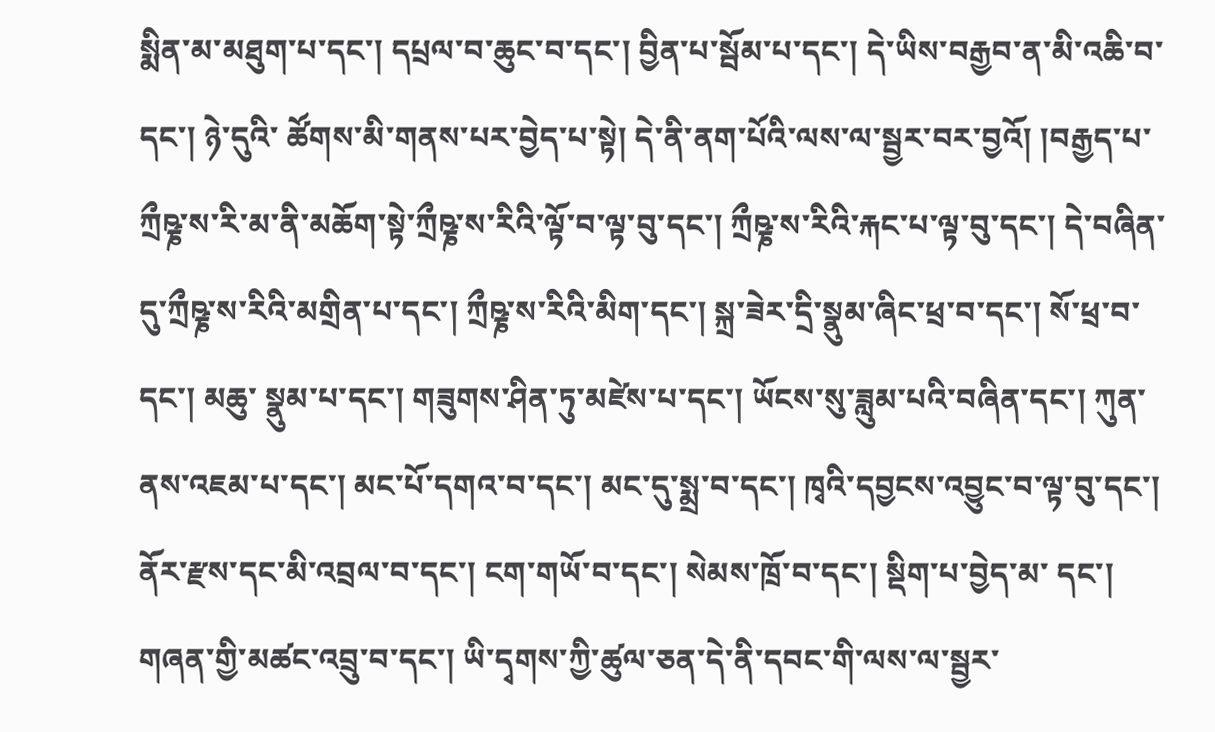སྨིན་མ་མཐུག་པ་དང་། དཔྲལ་བ་ཆུང་བ་དང་། བྱིན་པ་སྦོམ་པ་དང་། དེ་ཡིས་བརྒྱབ་ན་མི་འཆི་བ་དང་། ཉེ་དུའི་ ཚོགས་མི་གནས་པར་བྱེད་པ་སྟེ། དེ་ནི་ནག་པོའི་ལས་ལ་སྦྱར་བར་བྱའོ། །བརྒྱད་པ་ཀྲྀཥྞ་ས་རི་མ་ནི་མཆོག་སྟེ་ཀྲྀཥྞ་ས་རིའི་ལྟོ་བ་ལྟ་བུ་དང་། ཀྲྀཥྞ་ས་རིའི་རྐང་པ་ལྟ་བུ་དང་། དེ་བཞིན་དུ་ཀྲྀཥྞ་ས་རིའི་མགྲིན་པ་དང་། ཀྲྀཥྞ་ས་རིའི་མིག་དང་། སྐྲ་ཟེར་དྲི་སྣུམ་ཞིང་ཕྲ་བ་དང་། སོ་ཕྲ་བ་དང་། མཆུ་ སྣུམ་པ་དང་། གཟུགས་ཤིན་ཏུ་མཛེས་པ་དང་། ཡོངས་སུ་ཟླུམ་པའི་བཞིན་དང་། ཀུན་ནས་འཇམ་པ་དང་། མང་པོ་དགའ་བ་དང་། མང་དུ་སྨྲ་བ་དང་། ཁྭའི་དབྱངས་འབྱུང་བ་ལྟ་བུ་དང་། ནོར་རྫས་དང་མི་འབྲལ་བ་དང་། ངག་གཡོ་བ་དང་། སེམས་ཁྲོ་བ་དང་། སྡིག་པ་བྱེད་མ་ དང་། གཞན་གྱི་མཚང་འབྲུ་བ་དང་། ཡི་དྭགས་ཀྱི་ཚུལ་ཅན་དེ་ནི་དབང་གི་ལས་ལ་སྦྱར་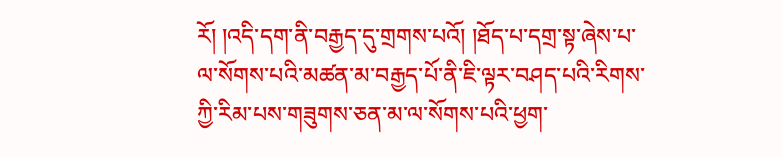རོ། །འདི་དག་ནི་བརྒྱད་དུ་གྲགས་པའོ། །ཐོད་པ་དགྲ་སྟ་ཞེས་པ་ལ་སོགས་པའི་མཚན་མ་བརྒྱད་པོ་ནི་ཇི་ལྟར་བཤད་པའི་རིགས་ཀྱི་རིམ་པས་གཟུགས་ཅན་མ་ལ་སོགས་པའི་ཕྱག་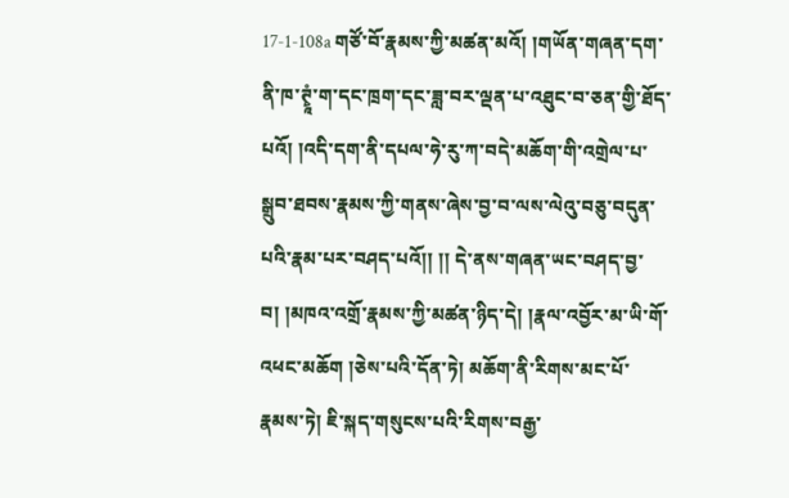17-1-108a གཙོ་བོ་རྣམས་ཀྱི་མཚན་མའོ། །གཡོན་གཞན་དག་ནི་ཁ་ཊྭཱཾ་ག་དང་ཁྲག་དང་ཟླ་བར་ལྡན་པ་འཐུང་བ་ཅན་གྱི་ཐོད་པའོ། །འདི་དག་ནི་དཔལ་ཧེ་རུ་ཀ་བདེ་མཆོག་གི་འགྲེལ་པ་སྒྲུབ་ཐབས་རྣམས་ཀྱི་གནས་ཞེས་བྱ་བ་ལས་ལེའུ་བཅུ་བདུན་པའི་རྣམ་པར་བཤད་པའོ།། །། དེ་ནས་གཞན་ཡང་བཤད་བྱ་བ། །མཁའ་འགྲོ་རྣམས་ཀྱི་མཚན་ཉིད་དེ། །རྣལ་འབྱོར་མ་ཡི་གོ་འཕང་མཆོག །ཅེས་པའི་དོན་ཏེ། མཆོག་ནི་རིགས་མང་པོ་རྣམས་ཏེ། ཇི་སྐད་གསུངས་པའི་རིགས་བརྒྱ་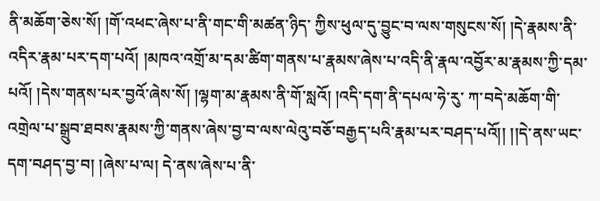ནི་མཆོག་ཅེས་སོ། །གོ་འཕང་ཞེས་པ་ནི་གང་གི་མཚན་ཉིད་ ཀྱིས་ཕུལ་དུ་བྱུང་བ་ལས་གསུངས་སོ། །དེ་རྣམས་ནི་འདིར་རྣམ་པར་དག་པའོ། །མཁའ་འགྲོ་མ་དམ་ཚིག་གནས་པ་རྣམས་ཞེས་པ་འདི་ནི་རྣལ་འབྱོར་མ་རྣམས་ཀྱི་དམ་པའོ། །དེས་གནས་པར་བྱའོ་ཞེས་སོ། །ལྷག་མ་རྣམས་ནི་གོ་སླའོ། །འདི་དག་ནི་དཔལ་ཧེ་རུ་ ཀ་བདེ་མཆོག་གི་འགྲེལ་པ་སྒྲུབ་ཐབས་རྣམས་ཀྱི་གནས་ཞེས་བྱ་བ་ལས་ལེའུ་བཅོ་བརྒྱད་པའི་རྣམ་པར་བཤད་པའོ།། །།དེ་ནས་ཡང་དག་བཤད་བྱ་བ། །ཞེས་པ་ལ། དེ་ནས་ཞེས་པ་ནི་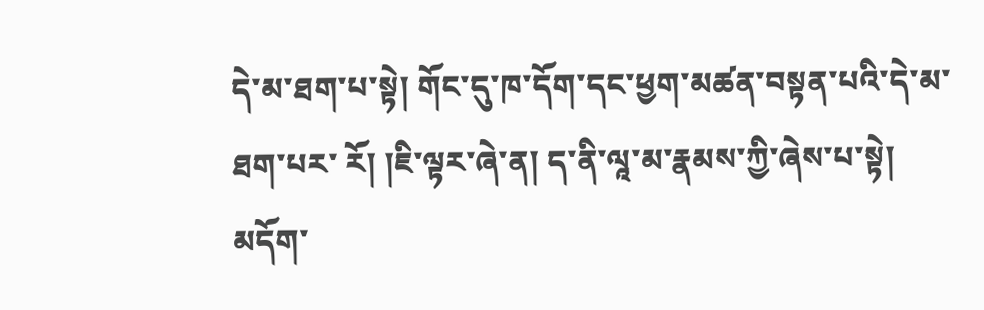དེ་མ་ཐག་པ་སྟེ། གོང་དུ་ཁ་དོག་དང་ཕྱག་མཚན་བསྟན་པའི་དེ་མ་ཐག་པར་ རོ། །ཇི་ལྟར་ཞེ་ན། ད་ནི་ལཱ་མ་རྣམས་ཀྱི་ཞེས་པ་སྟེ། མདོག་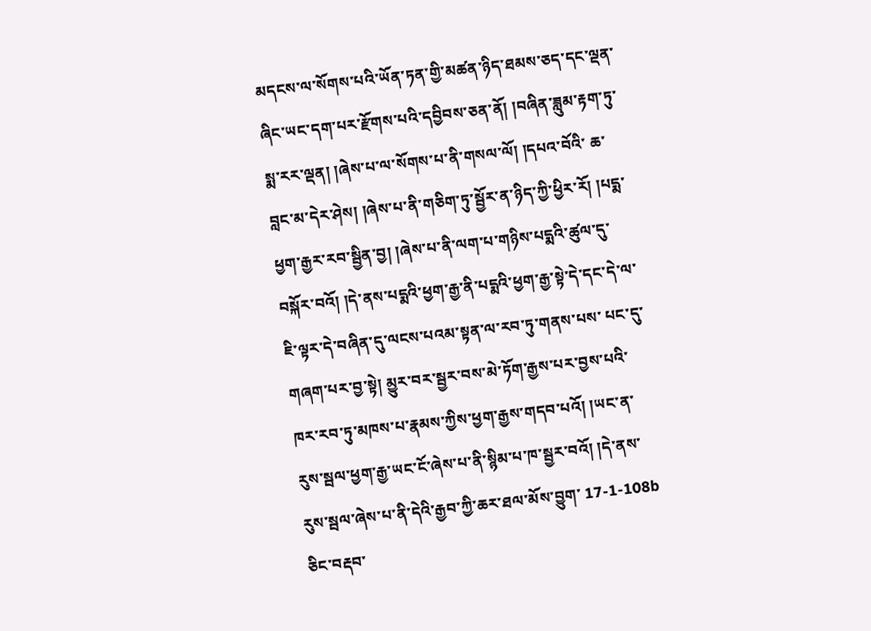མདངས་ལ་སོགས་པའི་ཡོན་ཏན་གྱི་མཚན་ཉིད་ཐམས་ཅད་དང་ལྡན་ཞིང་ཡང་དག་པར་རྫོགས་པའི་དབྱིབས་ཅན་ནོ། །བཞིན་ཟླུམ་རྟག་ཏུ་སྨ་རར་ལྡན། །ཞེས་པ་ལ་སོགས་པ་ནི་གསལ་ལོ། །དཔའ་བོའི་ ཆ་བླང་མ་དེར་ཤེས། །ཞེས་པ་ནི་གཅིག་ཏུ་སྦྱོར་ན་ཉིད་ཀྱི་ཕྱིར་རོ། །པདྨ་ཕྱག་རྒྱར་རབ་སྦྱིན་བྱ། །ཞེས་པ་ནི་ལག་པ་གཉིས་པདྨའི་ཚུལ་དུ་བསྐོར་བའོ། །དེ་ནས་པདྨའི་ཕྱག་རྒྱ་ནི་པདྨའི་ཕྱག་རྒྱ་སྟེ་དེ་དང་དེ་ལ་ཇི་ལྟར་དེ་བཞིན་དུ་ལངས་པའམ་སྟན་ལ་རབ་ཏུ་གནས་པས་ པང་དུ་གཞག་པར་བྱ་སྟེ། མྱུར་བར་སྦྱར་བས་མེ་ཏོག་རྒྱས་པར་བྱས་པའི་ཁར་རབ་ཏུ་མཁས་པ་རྣམས་ཀྱིས་ཕྱག་རྒྱས་གདབ་པའོ། །ཡང་ན་རུས་སྦལ་ཕྱག་རྒྱ་ཡང་ངོ་ཞེས་པ་ནི་སྙིམ་པ་ཁ་སྦྱར་བའོ། །དེ་ནས་རུས་སྦལ་ཞེས་པ་ནི་དེའི་རྒྱབ་ཀྱི་ཆར་ཐལ་མོས་བྱུག་ 17-1-108b ཅིང་བརྡབ་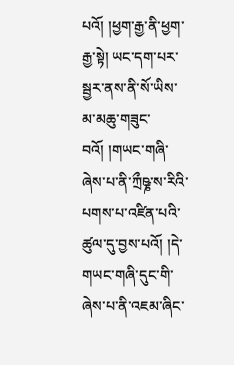པའོ། །ཕྱག་རྒྱ་ནི་ཕྱག་རྒྱ་སྟེ། ཡང་དག་པར་སྦྱར་ནས་ནི་སོ་ཡིས་མ་མཆུ་གཟུང་བའོ། །གཡང་གཞི་ཞེས་པ་ནི་ཀྲྀཥྞ་ས་རིའི་པགས་པ་འཛིན་པའི་ཚུལ་དུ་བྱས་པའོ། །དེ་གཡང་གཞི་དུང་གི་ཞེས་པ་ནི་འཇམ་ཞིང་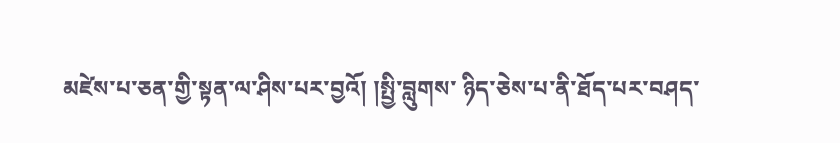མཛེས་པ་ཅན་གྱི་སྟན་ལ་ཤིས་པར་བྱའོ། །སྤྱི་བླུགས་ ཉིད་ཅེས་པ་ནི་ཐོད་པར་བཤད་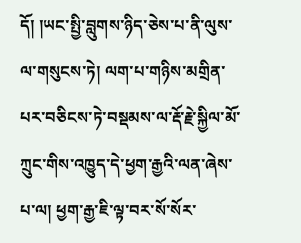དོ། །ཡང་སྤྱི་བླུགས་ཉིད་ཅེས་པ་ནི་ལུས་ལ་གསུངས་ཏེ། ལག་པ་གཉིས་མགྲིན་པར་བཅིངས་ཏེ་བསྡམས་ལ་རྡོ་རྗེ་སྐྱིལ་མོ་ཀྲུང་གིས་འཁྱུད་དེ་ཕྱག་རྒྱའི་ལན་ཞེས་པ་ལ། ཕྱག་རྒྱ་ཇི་ལྟ་བར་སོ་སོར་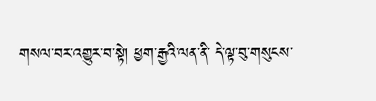གསལ་བར་འགྱུར་བ་སྟེ། ཕྱག་རྒྱའི་ལན་ནི་ དེ་ལྟ་བུ་གསུངས་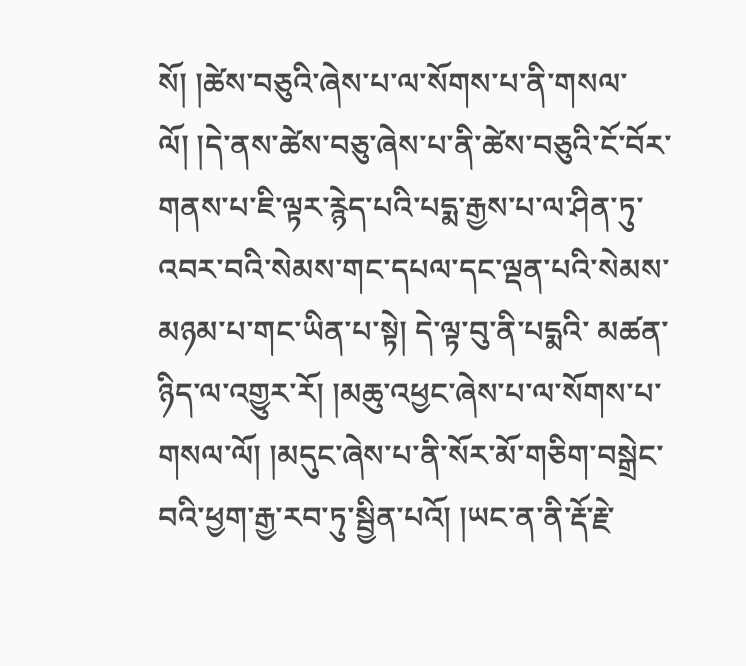སོ། །ཚེས་བཅུའི་ཞེས་པ་ལ་སོགས་པ་ནི་གསལ་ལོ། །དེ་ནས་ཚེས་བཅུ་ཞེས་པ་ནི་ཚེས་བཅུའི་ངོ་བོར་གནས་པ་ཇི་ལྟར་རྙེད་པའི་པདྨ་རྒྱས་པ་ལ་ཤིན་ཏུ་འབར་བའི་སེམས་གང་དཔལ་དང་ལྡན་པའི་སེམས་མཉམ་པ་གང་ཡིན་པ་སྟེ། དེ་ལྟ་བུ་ནི་པདྨའི་ མཚན་ཉིད་ལ་འགྱུར་རོ། །མཆུ་འཕྱང་ཞེས་པ་ལ་སོགས་པ་གསལ་ལོ། །མདུང་ཞེས་པ་ནི་སོར་མོ་གཅིག་བསྒྲེང་བའི་ཕྱག་རྒྱ་རབ་ཏུ་སྦྱིན་པའོ། །ཡང་ན་ནི་རྡོ་རྗེ་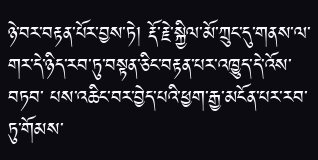ཉེ་བར་བརྟན་པོར་བྱས་ཏེ། རྡོ་རྗེ་སྐྱིལ་མོ་ཀྲུང་དུ་གནས་ལ་གར་དེ་ཉིད་རབ་ཏུ་བསྟན་ཅིང་བརྟན་པར་འཁྱུད་དེ་འོས་བཏབ་ པས་འཆིང་བར་བྱེད་པའི་ཕྱག་རྒྱ་མངོན་པར་རབ་ཏུ་གོམས་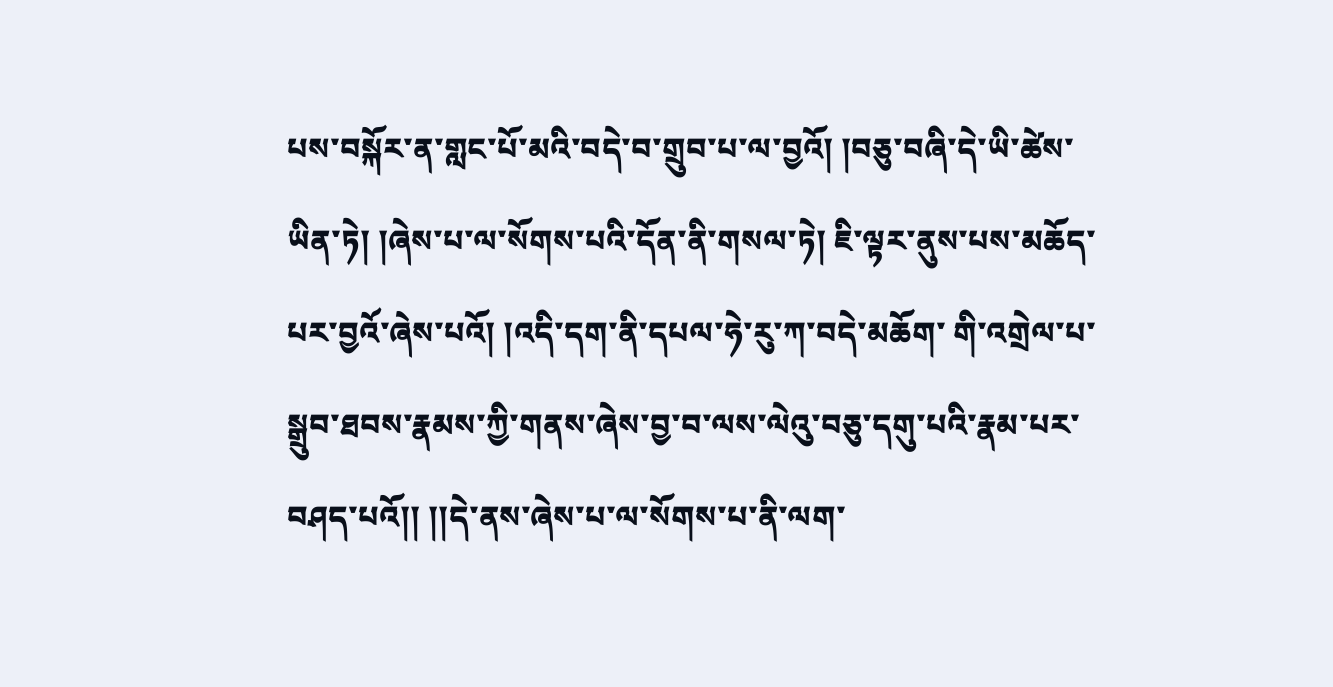པས་བསྐོར་ན་གླང་པོ་མའི་བདེ་བ་གྲུབ་པ་ལ་བྱའོ། །བཅུ་བཞི་དེ་ཡི་ཚེས་ཡིན་ཏེ། །ཞེས་པ་ལ་སོགས་པའི་དོན་ནི་གསལ་ཏེ། ཇི་ལྟར་ནུས་པས་མཆོད་པར་བྱའོ་ཞེས་པའོ། །འདི་དག་ནི་དཔལ་ཧེ་རུ་ཀ་བདེ་མཆོག་ གི་འགྲེལ་པ་སྒྲུབ་ཐབས་རྣམས་ཀྱི་གནས་ཞེས་བྱ་བ་ལས་ལེའུ་བཅུ་དགུ་པའི་རྣམ་པར་བཤད་པའོ།། །།དེ་ནས་ཞེས་པ་ལ་སོགས་པ་ནི་ལག་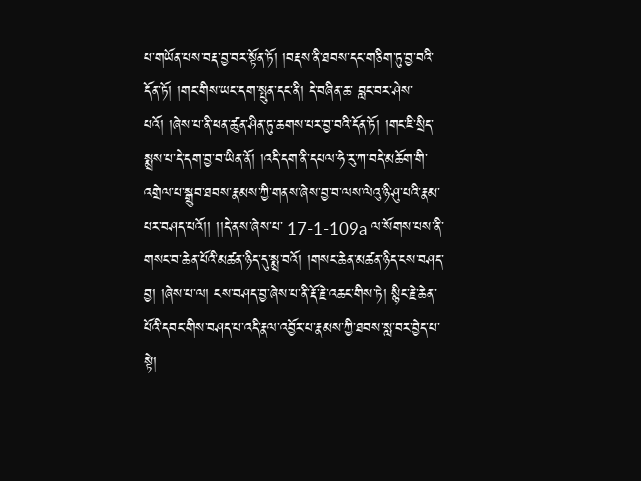པ་གཡོན་པས་བརྡ་བྱ་བར་སྟོན་ཏོ། །བརྡས་ནི་ཐབས་དང་གཅིག་ཏུ་བྱ་བའི་དོན་ཏོ། །གང་གིས་ཡང་དག་སྤུན་དང་ནི། དེ་བཞིན་ཆ་ བླང་བར་ཤེས་པའོ། །ཞེས་པ་ནི་ཕན་ཚུན་ཤིན་ཏུ་ཆགས་པར་བྱ་བའི་དོན་ཏོ། །གང་ཇི་སྲིད་སྨྲས་པ་དེ་དག་བྱ་བ་ཡིན་ནོ། །འདི་དག་ནི་དཔལ་ཧེ་རུ་ཀ་བདེ་མཆོག་གི་འགྲེལ་པ་སྒྲུབ་ཐབས་རྣམས་ཀྱི་གནས་ཞེས་བྱ་བ་ལས་ལེའུ་ཉི་ཤུ་པའི་རྣམ་པར་བཤད་པའོ།། །།དེ་ནས་ཞེས་པ་ 17-1-109a ལ་སོགས་པས་ནི་གསང་བ་ཆེན་པོའི་མཚན་ཉིད་དུ་སྨྲ་བའོ། །གསང་ཆེན་མཚན་ཉིད་ངས་བཤད་བྱ། །ཞེས་པ་ལ། ངས་བཤད་བྱ་ཞེས་པ་ནི་རྡོ་རྗེ་འཆང་གིས་ཏེ། སྙིང་རྗེ་ཆེན་པོའི་དབང་གིས་བཤད་པ་འདི་རྣལ་འབྱོར་པ་རྣམས་ཀྱི་ཐབས་སླ་བར་བྱེད་པ་སྟེ།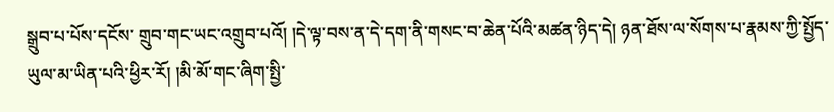སྒྲུབ་པ་པོས་དངོས་ གྲུབ་གང་ཡང་འགྲུབ་པའོ། །དེ་ལྟ་བས་ན་དེ་དག་ནི་གསང་བ་ཆེན་པོའི་མཚན་ཉིད་དེ། ཉན་ཐོས་ལ་སོགས་པ་རྣམས་ཀྱི་སྤྱོད་ཡུལ་མ་ཡིན་པའི་ཕྱིར་རོ། །མི་མོ་གང་ཞིག་སྤྱི་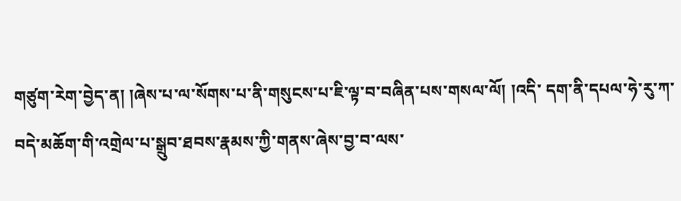གཙུག་རེག་བྱེད་ན། །ཞེས་པ་ལ་སོགས་པ་ནི་གསུངས་པ་ཇི་ལྟ་བ་བཞིན་པས་གསལ་ལོ། །འདི་ དག་ནི་དཔལ་ཧེ་རུ་ཀ་བདེ་མཆོག་གི་འགྲེལ་པ་སྒྲུབ་ཐབས་རྣམས་ཀྱི་གནས་ཞེས་བྱ་བ་ལས་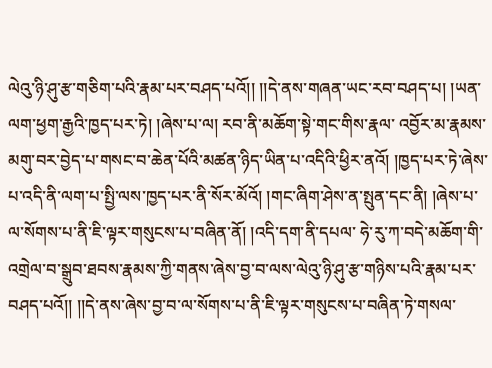ལེའུ་ཉི་ཤུ་རྩ་གཅིག་པའི་རྣམ་པར་བཤད་པའོ།། །།དེ་ནས་གཞན་ཡང་རབ་བཤད་པ། །ཡན་ལག་ཕྱག་རྒྱའི་ཁྱད་པར་ཏེ། །ཞེས་པ་ལ། རབ་ནི་མཆོག་སྟེ་གང་གིས་རྣལ་ འབྱོར་མ་རྣམས་མགུ་བར་བྱེད་པ་གསང་བ་ཆེན་པོའི་མཚན་ཉིད་ཡིན་པ་འདིའི་ཕྱིར་ནའོ། །ཁྱད་པར་ཏེ་ཞེས་པ་འདི་ནི་ལག་པ་སྤྱི་ལས་ཁྱད་པར་ནི་སོར་མོའོ། །གང་ཞིག་ཤེས་ན་སྤུན་དང་ནི། །ཞེས་པ་ལ་སོགས་པ་ནི་ཇི་ལྟར་གསུངས་པ་བཞིན་ནོ། །འདི་དག་ནི་དཔལ་ ཧེ་རུ་ཀ་བདེ་མཆོག་གི་འགྲེལ་བ་སྒྲུབ་ཐབས་རྣམས་ཀྱི་གནས་ཞེས་བྱ་བ་ལས་ལེའུ་ཉི་ཤུ་རྩ་གཉིས་པའི་རྣམ་པར་བཤད་པའོ།། །།དེ་ནས་ཞེས་བྱ་བ་ལ་སོགས་པ་ནི་ཇི་ལྟར་གསུངས་པ་བཞིན་ཏེ་གསལ་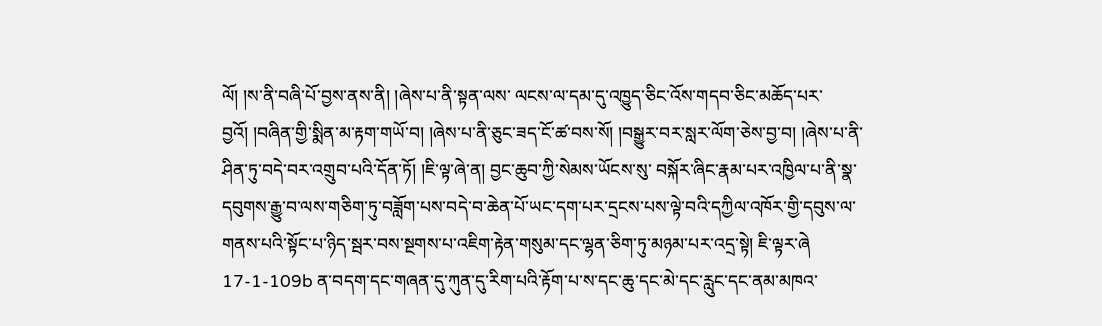ལོ། །ས་ནི་བཞི་པོ་བྱས་ནས་ནི། །ཞེས་པ་ནི་སྟན་ལས་ ལངས་ལ་དམ་དུ་འཁྱུད་ཅིང་འོས་གདབ་ཅིང་མཆོད་པར་བྱའོ། །བཞིན་གྱི་སྨིན་མ་རྟག་གཡོ་བ། །ཞེས་པ་ནི་ཅུང་ཟད་ངོ་ཚ་བས་སོ། །བསྒྱུར་བར་སླར་ལོག་ཅེས་བྱ་བ། །ཞེས་པ་ནི་ཤིན་ཏུ་བདེ་བར་འགྲུབ་པའི་དོན་ཏོ། །ཇི་ལྟ་ཞེ་ན། བྱང་ཆུབ་ཀྱི་སེམས་ཡོངས་སུ་ བསྐོར་ཞིང་རྣམ་པར་འཁྱིལ་པ་ནི་སྣ་དབུགས་རྒྱུ་བ་ལས་གཅིག་ཏུ་བཟློག་པས་བདེ་བ་ཆེན་པོ་ཡང་དག་པར་དྲངས་པས་ལྟེ་བའི་དཀྱིལ་འཁོར་གྱི་དབུས་ལ་གནས་པའི་སྟོང་པ་ཉིད་སྦར་བས་སྔགས་པ་འཇིག་རྟེན་གསུམ་དང་ལྷན་ཅིག་ཏུ་མཉམ་པར་འདྲ་སྟེ། ཇི་ལྟར་ཞེ 17-1-109b ན་བདག་དང་གཞན་དུ་ཀུན་དུ་རིག་པའི་རྟོག་པ་ས་དང་ཆུ་དང་མེ་དང་རླུང་དང་ནམ་མཁའ་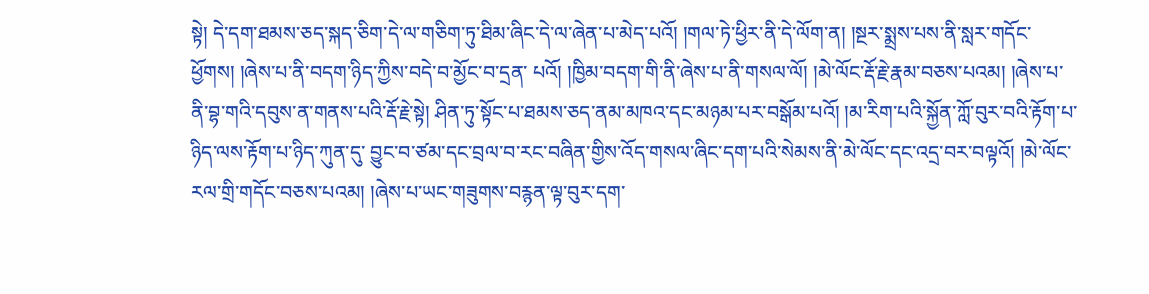སྟེ། དེ་དག་ཐམས་ཅད་སྐད་ཅིག་དེ་ལ་གཅིག་ཏུ་ཐིམ་ཞིང་དེ་ལ་ཞེན་པ་མེད་པའོ། །གལ་ཏེ་ཕྱིར་ནི་དེ་ལོག་ན། །སྔར་སྨྲས་པས་ནི་སླར་གདོང་ཕྱོགས། །ཞེས་པ་ནི་བདག་ཉིད་ཀྱིས་བདེ་བ་མྱོང་བ་དྲན་ པའོ། །ཁྱིམ་བདག་གི་ནི་ཞེས་པ་ནི་གསལ་ལོ། །མེ་ལོང་རྡོ་རྗེ་རྣམ་བཅས་པའམ། །ཞེས་པ་ནི་བྷ་གའི་དབུས་ན་གནས་པའི་རྡོ་རྗེ་སྟེ། ཤིན་ཏུ་སྟོང་པ་ཐམས་ཅད་ནམ་མཁའ་དང་མཉམ་པར་བསྒོམ་པའོ། །མ་རིག་པའི་སྐྱོན་ཀློ་བུར་བའི་རྟོག་པ་ཉིད་ལས་རྟོག་པ་ཉིད་ཀུན་དུ་ བྱུང་བ་ཙམ་དང་བྲལ་བ་རང་བཞིན་གྱིས་འོད་གསལ་ཞིང་དག་པའི་སེམས་ནི་མེ་ལོང་དང་འདྲ་བར་བལྟའོ། །མེ་ལོང་རལ་གྲི་གདོང་བཅས་པའམ། །ཞེས་པ་ཡང་གཟུགས་བརྙན་ལྟ་བུར་དག་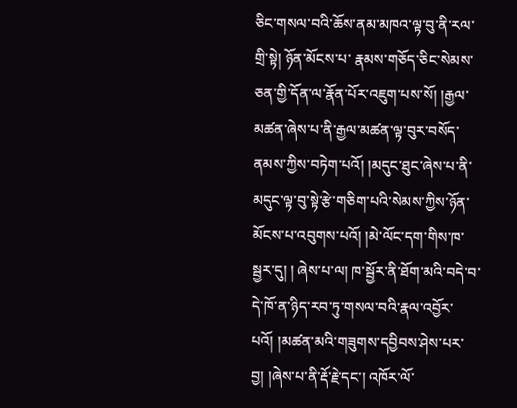ཅིང་གསལ་བའི་ཆོས་ནམ་མཁའ་ལྟ་བུ་ནི་རལ་གྲི་སྟེ། ཉོན་མོངས་པ་ རྣམས་གཅོད་ཅིང་སེམས་ཅན་གྱི་དོན་ལ་རྣོན་པོར་འཇུག་པས་སོ། །རྒྱལ་མཚན་ཞེས་པ་ནི་རྒྱལ་མཚན་ལྟ་བུར་བསོད་ནམས་ཀྱིས་བཏེག་པའོ། །མདུང་ཐུང་ཞེས་པ་ནི་མདུང་ལྟ་བུ་སྟེ་རྩེ་གཅིག་པའི་སེམས་ཀྱིས་ཉོན་མོངས་པ་འབུགས་པའོ། །མེ་ལོང་དག་གིས་ཁ་སྦྱར་དུ། ། ཞེས་པ་ལ། ཁ་སྦྱོར་ནི་ཐོག་མའི་བདེ་བ་དེ་ཁོ་ན་ཉིད་རབ་ཏུ་གསལ་བའི་རྣལ་འབྱོར་པའོ། །མཚན་མའི་གཟུགས་དབྱིབས་ཤེས་པར་བྱ། །ཞེས་པ་ནི་རྡོ་རྗེ་དང་། འཁོར་ལོ་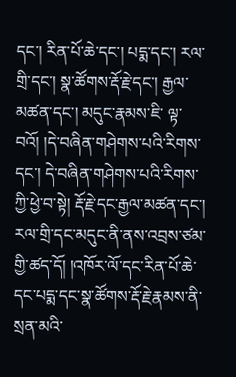དང་། རིན་པོ་ཆེ་དང་། པདྨ་དང་། རལ་གྲི་དང་། སྣ་ཚོགས་རྡོ་རྗེ་དང་། རྒྱལ་མཚན་དང་། མདུང་རྣམས་ཇི་ ལྟ་བའོ། །དེ་བཞིན་གཤེགས་པའི་རིགས་དང་། དེ་བཞིན་གཤེགས་པའི་རིགས་ཀྱི་ཕྱེ་བ་སྟེ། རྡོ་རྗེ་དང་རྒྱལ་མཚན་དང་། རལ་གྲི་དང་མདུང་ནི་ནས་འབྲས་ཙམ་གྱི་ཚད་དོ། །འཁོར་ལོ་དང་རིན་པོ་ཆེ་དང་པདྨ་དང་སྣ་ཚོགས་རྡོ་རྗེ་རྣམས་ནི་སྲན་མའི་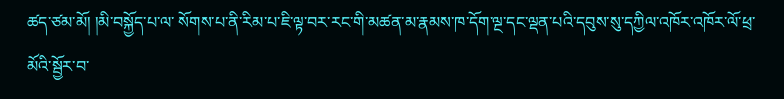ཚད་ཙམ་མོ། །མི་བསྐྱོད་པ་ལ་ སོགས་པ་ནི་རིམ་པ་ཇི་ལྟ་བར་རང་གི་མཚན་མ་རྣམས་ཁ་དོག་ལྔ་དང་ལྡན་པའི་དབུས་སུ་དཀྱིལ་འཁོར་འཁོར་ལོ་ཕྲ་མོའི་སྦྱོར་བ་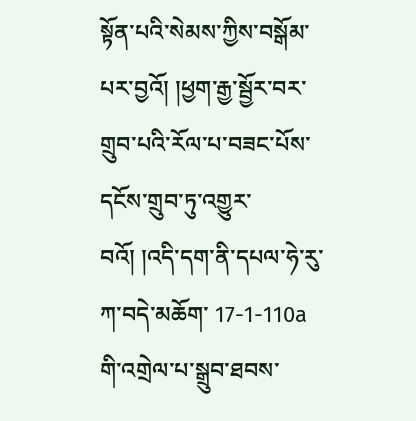སྟོན་པའི་སེམས་ཀྱིས་བསྒོམ་པར་བྱའོ། །ཕྱག་རྒྱ་སྦྱོར་བར་གྲུབ་པའི་རོལ་པ་བཟང་པོས་དངོས་གྲུབ་ཏུ་འགྱུར་བའོ། །འདི་དག་ནི་དཔལ་ཧེ་རུ་ཀ་བདེ་མཆོག་ 17-1-110a གི་འགྲེལ་པ་སྒྲུབ་ཐབས་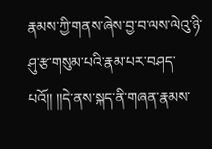རྣམས་ཀྱི་གནས་ཞེས་བྱ་བ་ལས་ལེའུ་ཉི་ཤུ་རྩ་གསུམ་པའི་རྣམ་པར་བཤད་པའོ།། །།དེ་ནས་སྐད་ནི་གཞན་རྣམས་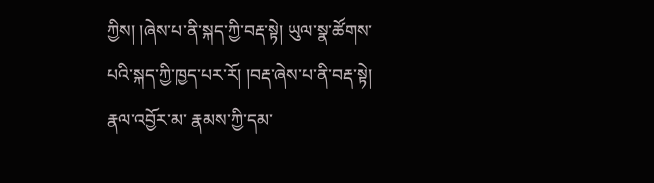ཀྱིས། །ཞེས་པ་ནི་སྐད་ཀྱི་བརྡ་སྟེ། ཡུལ་སྣ་ཚོགས་པའི་སྐད་ཀྱི་ཁྱད་པར་རོ། །བརྡ་ཞེས་པ་ནི་བརྡ་སྟེ། རྣལ་འབྱོར་མ་ རྣམས་ཀྱི་དམ་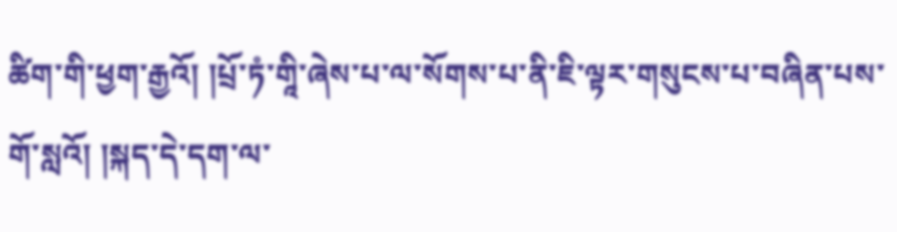ཚིག་གི་ཕྱག་རྒྱའོ། །པྲོ་ཏཾ་གཱི་ཞེས་པ་ལ་སོགས་པ་ནི་ཇི་ལྟར་གསུངས་པ་བཞིན་པས་གོ་སླའོ། །སྐད་དེ་དག་ལ་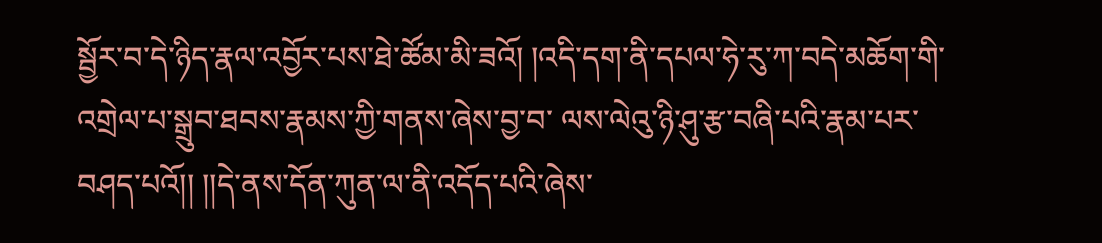སྦྱོར་བ་དེ་ཉིད་རྣལ་འབྱོར་པས་ཐེ་ཚོམ་མི་ཟའོ། །འདི་དག་ནི་དཔལ་ཧེ་རུ་ཀ་བདེ་མཆོག་གི་འགྲེལ་པ་སྒྲུབ་ཐབས་རྣམས་ཀྱི་གནས་ཞེས་བྱ་བ་ ལས་ལེའུ་ཉི་ཤུ་རྩ་བཞི་པའི་རྣམ་པར་བཤད་པའོ།། །།དེ་ནས་དོན་ཀུན་ལ་ནི་འདོད་པའི་ཞེས་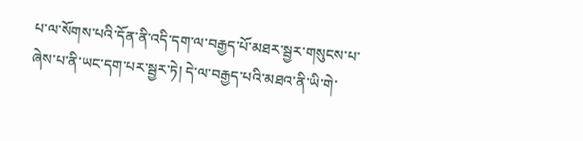པ་ལ་སོགས་པའི་དོན་ནི་འདི་དག་ལ་བརྒྱད་པོ་མཐར་སྦྱར་གསུངས་པ་ཞེས་པ་ནི་ཡང་དག་པར་སྦྱར་ཏེ། དེ་ལ་བརྒྱད་པའི་མཐའ་ནི་ཡི་གེ་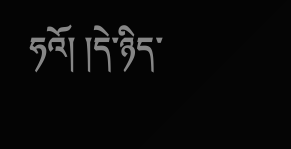ཧའོ། །དེ་ཉིད་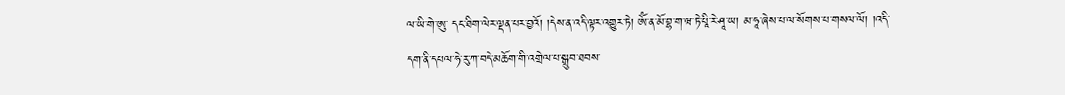ལ་ཡི་གེ་ཨུ་ དང་ཐིག་ལེར་ལྡན་པར་བྱའོ། །དེས་ན་འདི་ལྟར་འགྱུར་ཏེ། ཨོཾ་ན་མོ་བྷ་ག་ཝ་ཏེ་པཱི་རེ་ཤཱ་ཡ། མ་ཧཱ་ཞེས་པ་ལ་སོགས་པ་གསལ་ལོ། །འདི་དག་ནི་དཔལ་ཧེ་རུ་ཀ་བདེ་མཆོག་གི་འགྲེལ་པ་སྒྲུབ་ཐབས་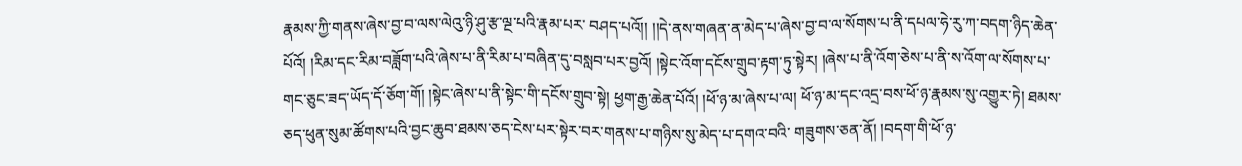རྣམས་ཀྱི་གནས་ཞེས་བྱ་བ་ལས་ལེའུ་ཉི་ཤུ་རྩ་ལྔ་པའི་རྣམ་པར་ བཤད་པའོ།། །།དེ་ནས་གཞན་ན་མེད་པ་ཞེས་བྱ་བ་ལ་སོགས་པ་ནི་དཔལ་ཧེ་རུ་ཀ་བདག་ཉིད་ཆེན་པོའོ། །རིམ་དང་རིམ་བཟློག་པའི་ཞེས་པ་ནི་རིམ་པ་བཞིན་དུ་བསླབ་པར་བྱའོ། །སྟེང་འོག་དངོས་གྲུབ་རྟག་ཏུ་སྟེར། །ཞེས་པ་ནི་འོག་ཅེས་པ་ནི་ས་འོག་ལ་སོགས་པ་ གང་ཅུང་ཟད་ཡོད་དོ་ཅོག་གོ། །སྟེང་ཞེས་པ་ནི་སྟེང་གི་དངོས་གྲུབ་སྟེ། ཕྱག་རྒྱ་ཆེན་པོའོ། །ཕོ་ཉ་མ་ཞེས་པ་ལ། ཕོ་ཉ་མ་དང་འདྲ་བས་ཕོ་ཉ་རྣམས་སུ་འགྱུར་ཏེ། ཐམས་ཅད་ཕུན་སུམ་ཚོགས་པའི་བྱང་ཆུབ་ཐམས་ཅད་ངེས་པར་སྟེར་བར་གནས་པ་གཉིས་སུ་མེད་པ་དགའ་བའི་ གཟུགས་ཅན་ནོ། །བདག་གི་ཕོ་ཉ་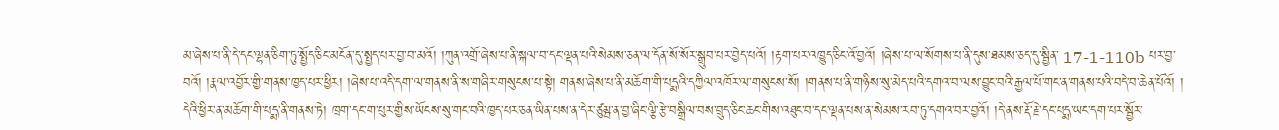མ་ཞེས་པ་ནི་དེ་དང་ལྷན་ཅིག་ཏུ་སྤྱོད་ཅིང་མངོན་དུ་སྤྱད་པར་བྱ་བ་མའོ། །ཀུན་འགྲོ་ཞེས་པ་ནི་སྐལ་བ་དང་ལྡན་པའི་སེམས་ཅན་ལ་དོན་སོ་སོར་སྒྲུབ་པར་བྱེད་པའོ། །རྟག་པར་འཁྱུད་ཅིང་འོ་བྱའོ། །ཞེས་པ་ལ་སོགས་པ་ནི་དུས་ཐམས་ཅད་དུ་སྦྱིན་ 17-1-110b པར་བྱ་བའོ། །རྣལ་འབྱོར་གྱི་གནས་ཁྱད་པར་ཕྱིར། །ཞེས་པ་འདི་དག་ལ་གནས་ནི་ས་གཞིར་གསུངས་པ་སྟེ། གནས་ཞེས་པ་ནི་མཆོག་གི་པདྨའི་དཀྱིལ་འཁོར་ལ་གསུངས་སོ། །གནས་པ་ནི་གཉིས་སུ་མེད་པའི་དགའ་བ་ལས་བྱུང་བའི་རྒྱལ་པོ་གང་ན་གནས་པའི་བདེ་བ་ཆེན་པོའོ། ། དེའི་ཕྱིར་ན་མཆོག་གི་པདྨ་ནི་གནས་ཏེ། ཁྲག་དང་ག་པུར་གྱིས་ཡོངས་སུ་གང་བའི་ཁྱད་པར་ཅན་ཡིན་པས་ན་དེར་ཙུམྦ་ན་བྱ་ཞིང་ལྕི་རྩེ་བསྒྲིལ་བས་བྲུད་ཅིང་ཆང་གིས་འཐུང་བ་དང་ལྡན་པས་ན་སེམས་རབ་ཏུ་དགའ་བར་བྱའོ། །དེ་ནས་རྡོ་རྗེ་དང་པདྨ་ཡང་དག་པར་སྦྱོར་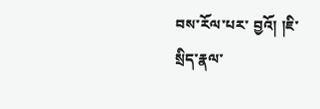བས་རོལ་པར་ བྱའོ། །ཇི་སྲིད་རྣལ་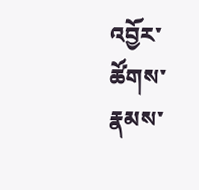འབྱོར་ཚོགས་རྣམས་